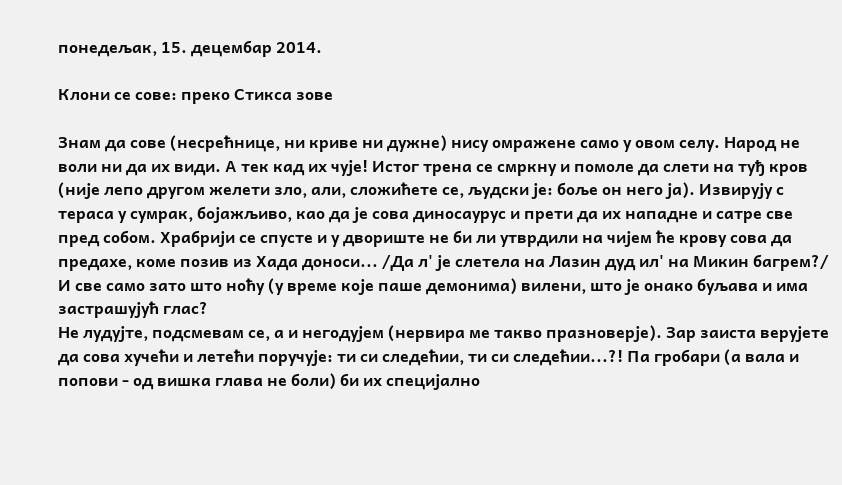понедељак, 15. децембар 2014.

Клони се сове: преко Стикса зове

Знам да сове (несрећнице, ни криве ни дужне) нису омражене само у овом селу. Народ не воли ни да их види. А тек кад их чује! Истог трена се смркну и помоле да слети на туђ кров (није лепо другом желети зло, али, сложићете се, људски је: боље он него ја). Извирују с тераса у сумрак, бојажљиво, као да је сова диносаурус и прети да их нападне и сатре све пред собом. Храбрији се спусте и у двориште не би ли утврдили на чијем ће крову сова да предахе, коме позив из Хада доноси... /Да л' је слетела на Лазин дуд ил' на Микин багрем?/ И све само зато што ноћу (у време које паше демонима) вилени, што је онако буљава и има застрашујућ глас?
Не лудујте, подсмевам се, а и негодујем (нервира ме такво празноверје). Зар заиста верујете да сова хучећи и летећи поручује: ти си следећии, ти си следећии...?! Па гробари (а вала и попови - од вишка глава не боли) би их специјално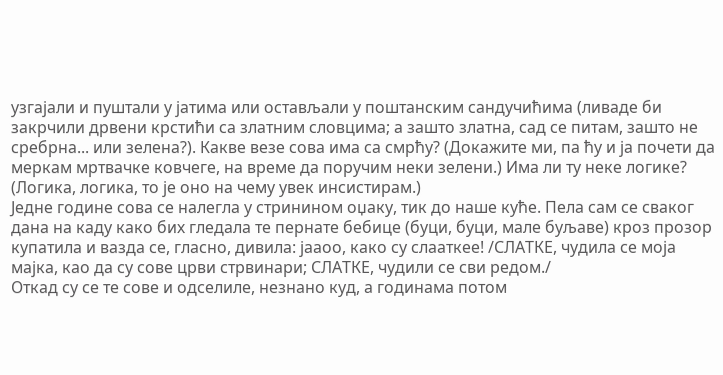узгајали и пуштали у јатима или остављали у поштанским сандучићима (ливаде би закрчили дрвени крстићи са златним словцима; а зашто златна, сад се питам, зашто не сребрна... или зелена?). Какве везе сова има са смрћу? (Докажите ми, па ћу и ја почети да меркам мртвачке ковчеге, на време да поручим неки зелени.) Има ли ту неке логике? (Логика, логика, то је оно на чему увек инсистирам.)
Једне године сова се налегла у стринином оџаку, тик до наше куће. Пела сам се сваког дана на каду како бих гледала те пернате бебице (буци, буци, мале буљаве) кроз прозор купатила и вазда се, гласно, дивила: јааоо, како су слааткее! /СЛАТКЕ, чудила се моја мајка, као да су сове црви стрвинари; СЛАТКЕ, чудили се сви редом./
Откад су се те сове и одселиле, незнано куд, а годинама потом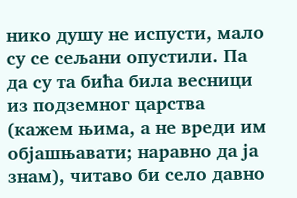нико душу не испусти, мало су се сељани опустили. Па да су та бића била весници из подземног царства (кажем њима, а не вреди им објашњавати; наравно да ја знам), читаво би село давно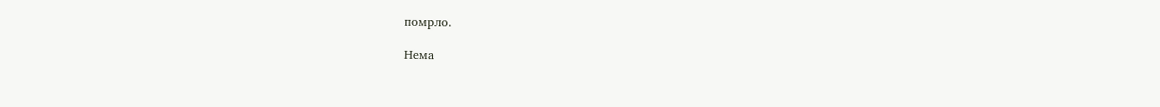помрло.

Нема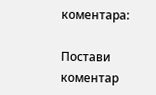коментара:

Постави коментар